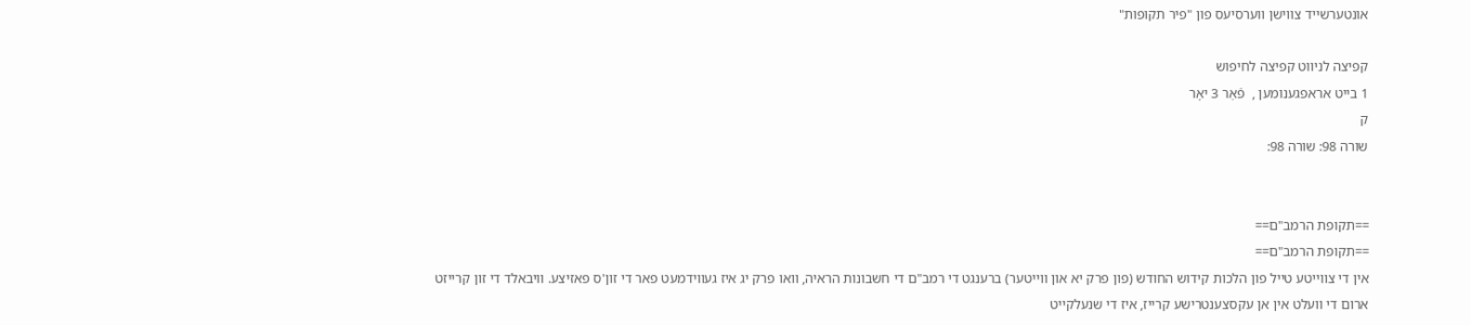אונטערשייד צווישן ווערסיעס פון "פיר תקופות"

קפיצה לניווט קפיצה לחיפוש
1 בייט אראפגענומען ,  פֿאַר 3 יאָר
ק
שורה 98: שורה 98:


==תקופת הרמב"ם==
==תקופת הרמב"ם==
אין די צווייטע טייל פון הלכות קידוש החודש (פון פרק יא און ווייטער) ברענגט די רמב"ם די חשבונות הראיה, וואו פרק יג איז געווידמעט פאר די זון'ס פאזיצע. וויבאלד די זון קרייזט ארום די וועלט אין אן עקסצענטרישע קרייז, איז די שנעלקייט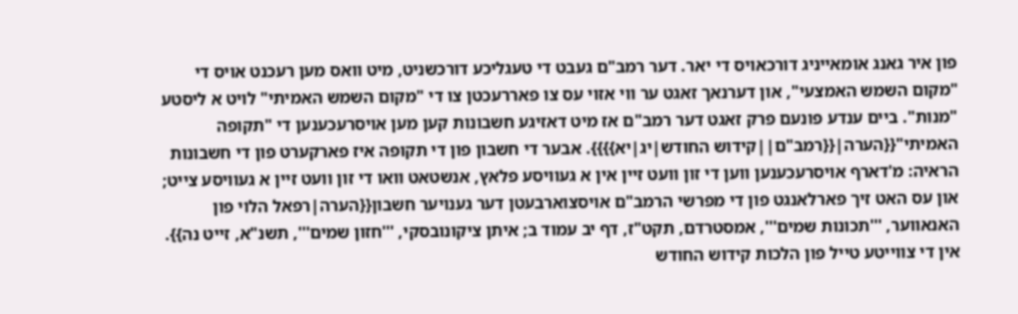פון איר גאנג אומאייניג דורכאויס די יאר. דער רמב"ם געבט די טעגליכע דורכשניט, מיט וואס מען רעכנט אויס די "מקום השמש האמצעי", און דערנאך זאגט ער ווי אזוי עס צו פאררעכטן צו די "מקום השמש האמיתי" לויט א ליסטע "מנות". ביים ענדע פונעם פרק זאגט דער רמב"ם אז מיט דאזיגע חשבונות קען מען אויסרעכענען די "תקופה האמיתי"{{הערה|{{רמב"ם||קידוש החודש|יג|יא}}}}. אבער די חשבון פון די תקופה איז פארקערט פון די חשבונות הראיה: מ'דארף אויסרעכענען ווען די זון וועט זיין אין א געוויסע פלאץ, אנשטאט וואו די זון וועט זיין א געוויסע צייט; און עס האט זיך פארלאנגט פון די מפרשי הרמב"ם אויסצוארבעטן דער גענויער חשבון{{הערה|רפאל הלוי פון האנאווער, '''תכונות שמים''', אמסטרדם, תקט"ז, דף יב עמוד ב; איתן ציקונובסקי, '''חזון שמים''', תשנ"א, זייט נה}}.
אין די צווייטע טייל פון הלכות קידוש החודש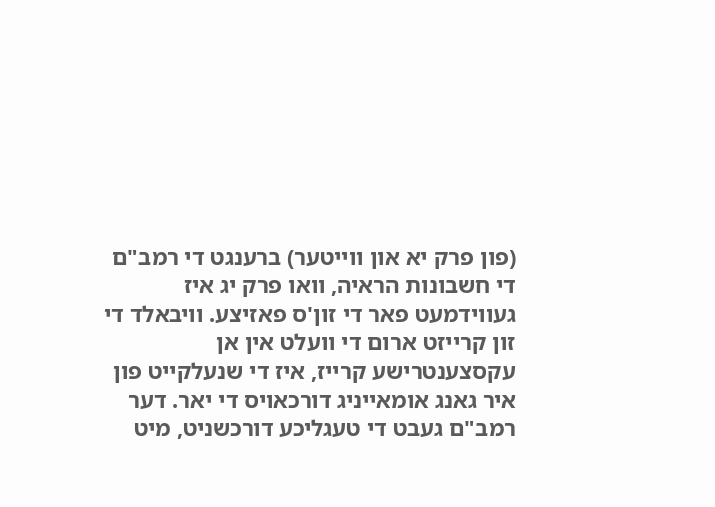(פון פרק יא און ווייטער) ברענגט די רמב"ם די חשבונות הראיה, וואו פרק יג איז געווידמעט פאר די זון'ס פאזיצע. וויבאלד די זון קרייזט ארום די וועלט אין אן עקסצענטרישע קרייז, איז די שנעלקייט פון איר גאנג אומאייניג דורכאויס די יאר. דער רמב"ם געבט די טעגליכע דורכשניט, מיט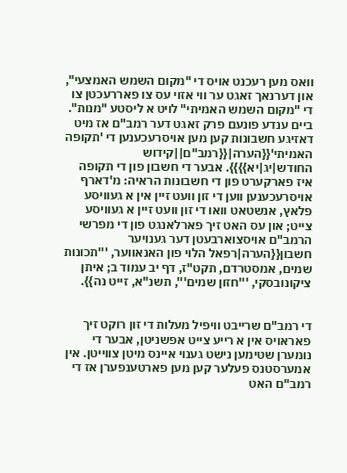וואס מען רעכנט אויס די "מקום השמש האמצעי", און דערנאך זאגט ער ווי אזוי עס צו פאררעכטן צו די "מקום השמש האמיתי" לויט א ליסטע "מנות". ביים ענדע פונעם פרק זאגט דער רמב"ם אז מיט דאזיגע חשבונות קען מען אויסרעכענען די 'תקופה האמיתי'{{הערה|{{רמב"ם||קידוש החודש|יג|יא}}}}. אבער די חשבון פון די תקופה איז פארקערט פון די חשבונות הראיה: מ'דארף אויסרעכענען ווען די זון וועט זיין אין א געוויסע פלאץ, אנשטאט וואו די זון וועט זיין א געוויסע צייט; און עס האט זיך פארלאנגט פון די מפרשי הרמב"ם אויסצוארבעטן דער גענויער חשבון{{הערה|רפאל הלוי פון האנאווער, '''תכונות שמים, אמסטרדם, תקט"ז, דף יב עמוד ב; איתן ציקונובסקי, '''חזון שמים''', תשנ"א, זייט נה}}.


די רמב"ם שרייבט וויפיל מעלות די זון רוקט זיך פאראויס אין א רייע צייט אפשניטן, אבער די נומערן שטימען נישט גענוי איינס מיטן צווייטן. אין אמערסטנס פעלער קען מען פארטענפערן אז די רמב"ם האט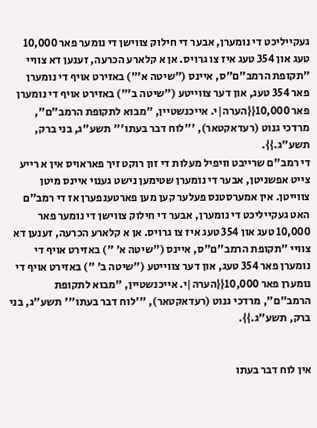געקייליכט די נומערן, אבער די חילוק צווישן די נומער פאר 10,000 טעג און 354 טעג איז צו גרויס. אן א קלארע הכרעה, זענען דא צוויי "תקופת הרמב"ם"ס, איינס ("שיטה א'") באזירט אויף די נומערן פאר 354 טעג, און דער צווייטע ("שיטה ב'") באזירט אויף די נומערן פאר 10,000{{הערה|י. אייכנשטיין, "מבוא לתקופת הרמב"ם", מרדכי גנוט (רעדאקטאר), '''לוח דבר בעתו''' תשע"ג, בני ברק, תשע"ג.}}.
די רמב"ם שרייבט וויפיל מעלות די זון רוקט זיך פאראויס אין א רייע צייט אפשניטן, אבער די נומערן שטימען נישט גענוי איינס מיטן צווייטן. אין אמערסטנס פעלער קען מען פארטענפערן אז די רמב"ם האט געקייליכט די נומערן, אבער די חילוק צווישן די נומער פאר 10,000 טעג און 354 טעג איז צו גרויס. אן א קלארע הכרעה, זענען דא צוויי "תקופת הרמב"ם"ס, איינס ("שיטה א' ") באזירט אויף די נומערן פאר 354 טעג, און דער צווייטע ("שיטה ב' ") באזירט אויף די נומערן פאר 10,000{{הערה|י. אייכנשטיין, "מבוא לתקופת הרמב"ם", מרדכי גנוט (רעדאקטאר), '''לוח דבר בעתו''' תשע"ג, בני ברק, תשע"ג.}}.


אין לוח דבר בעתו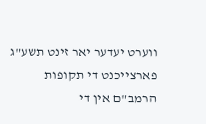ווערט יעדער יאר זינט תשע"ג פארצייכנט די תקופות הרמב"ם אין די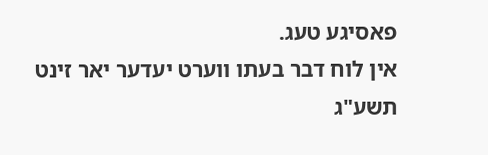פאסיגע טעג.
אין לוח דבר בעתו ווערט יעדער יאר זינט תשע"ג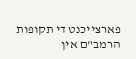פארצייכנט די תקופות הרמב"ם אין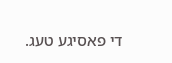די פאסיגע טעג.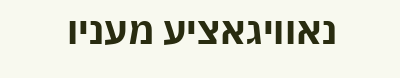נאוויגאציע מעניו